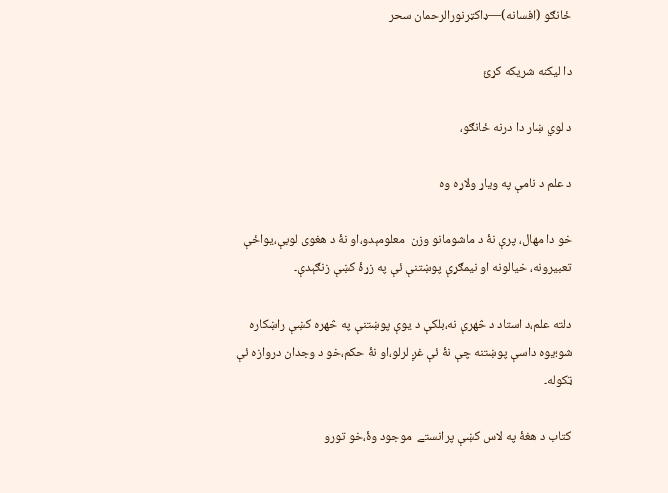ځانګو (افسانه)—ډاکټرنورالرحمان سحر

دا ليکنه شريکه کړئ

د لوي ښار دا درنه ځانګو،

د علم د نامې په ویاړ ولاړه وه

خو دا مهال، پرې نۀ د ماشومانو وزن  معلومېدو،او نۀ د هغوی لوبې،یواځې تعبیرونه، خیالونه او نیمګړې پوښتنې ئې په زړۀ کښې زنګېدې۔

دلته علم،د استاد د څهرې نه،بلکې د یوې پوښتنې په څهره کښې راښکاره شو؛یوه داسې پوښتنه چې نۀ ئې غږ لرلو،او نۀ حکم،خو د وجدان دروازه ئې ټکوله۔

کتاب د هغۀ په لاس کښې پرانستے  موجود وۀ،خو تورو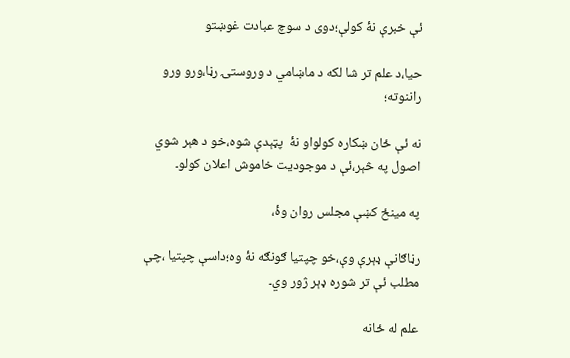ئې خبرې نۀ کولې؛دوی د سوچ عبادت غوښتو

حیا،د علم تر شا لکه د ماښامي د وروستۍ رڼا،ورو ورو راننوته؛

نه ئې ځان ښکاره کولواو نۀ  پټېدې شوه،خو د هېر شوي اصول په څېر،ئې د موجودیت خاموش اعلان کولو۔

په مینځ کښې مجلس روان وۀ،

رڼاګانې ډېرې وې،خو چپتیا ګونګه نۀ وه؛داسې چپتیا ،چې  مطلب ئې تر شوره ډېر ژور وي۔

علم له ځانه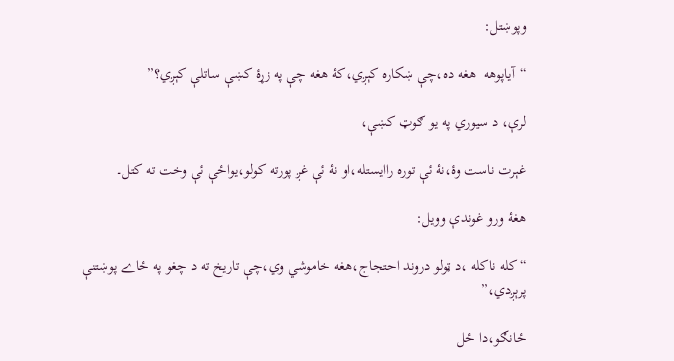وپوښتل:

“آیاپوهه  هغه ده،چې ښکاره کېږي،کۀ هغه چې په زړۀ کښې ساتلې کېږي؟”

لرې، د سیوري په یو ګوټ کښې،

غېرت ناست وۀ،نۀ ئې توره راایستله،او نۀ ئې غږ پورته کولو،یواځې ئې وخت ته کتل۔

هغۀ ورو غوندې وویل:

“کله ناکله ،د ټولو دروند احتجاج،هغه خاموشي وي،چې تاریخ ته د چغو په ځاے پوښتنې پرېږدي،”

ځانګو،دا ځل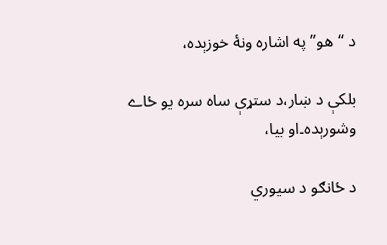د “هو” په اشاره ونۀ خوزېده،

بلکې د ښار،د ستړې ساه سره یو ځاے وشورېده۔او بیا،

د ځانګو د سیوري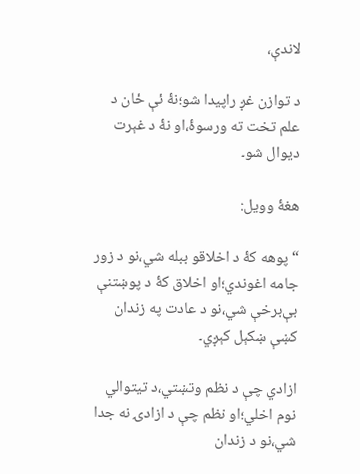لاندې،

د توازن غږ راپیدا شو؛نۀ ئې ځان د علم تخت ته ورسوۀ،او نۀ د غېرت دیوال شو۔

هغۀ وویل:

“پوهه کۀ د اخلاقو ببله شي،نو د زور جامه اغوندي؛او اخلاق کۀ د پوښتنې بې‌برخې شي،نو د عادت په زندان کښې ښکېل کېږي۔

ازادي چې د نظم وتښتي،د تیتوالي نوم اخلي؛او نظم چې د ازادۍ نه جدا شي،نو د زندان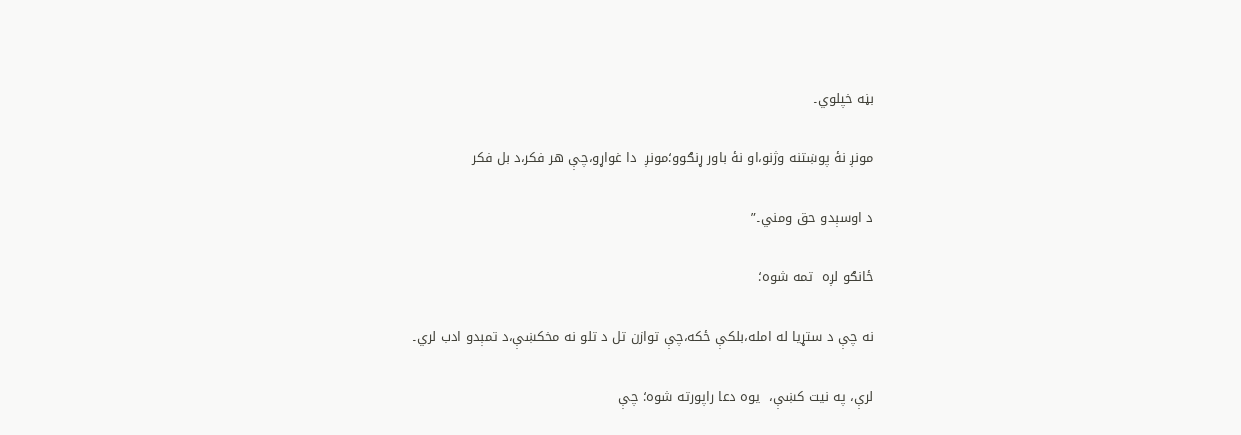بڼه خپلوي۔

مونږ نۀ پوښتنه وژنو،او نۀ باور ړنګوو؛مونږ  دا غواړو،چې هر فکر،د بل فکر

د اوسېدو حق ومني۔”

ځانګو لږه  تمه شوه؛

نه چې د ستړیا له امله،بلکې ځکه،چې توازن تل د تلو نه مخکښې،د تمېدو ادب لري۔

لرې، په نیت کښې،  یوه دعا راپورته شوه؛ چې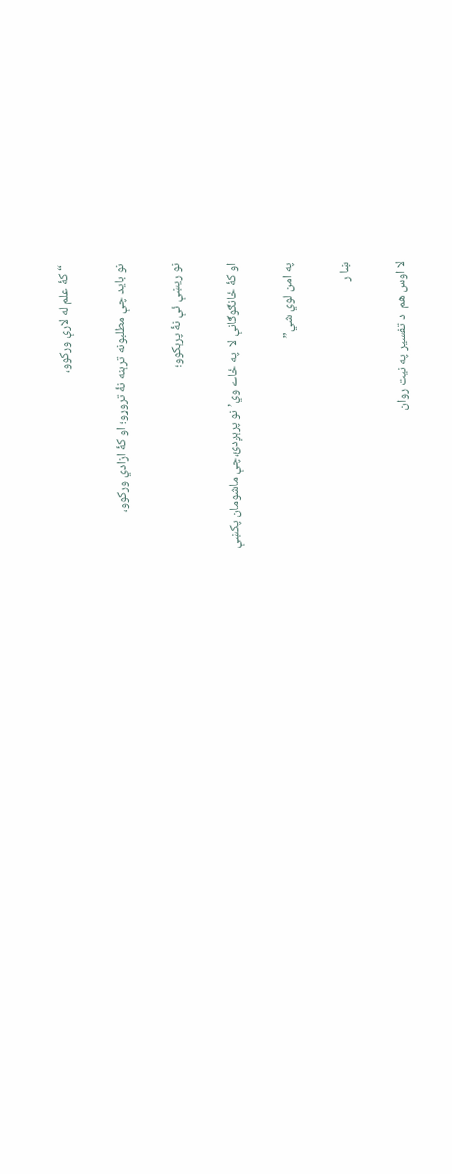“کۀ علم له لارې ورکوو،

نو باید چې مطلبونه ترېنه نۀ تروړو؛ او کۀ ازادي ورکوو،

نو ریښې ئې نۀ پرېکوو؛

او کۀ ځانګوګانې لا  په ځاے وي’نو پرېږدئ،چې ماشومان پکښې

په امن لوي شي”

ښا ر

لا اوس هم  د تفسیر په نیت روان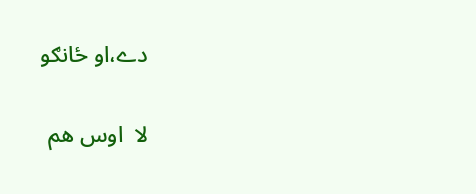دے،او ځانګو

لا  اوس هم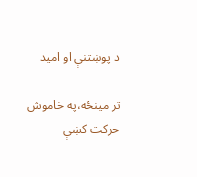د پوښتنې او امید

تر مینځه،په خاموش حرکت کښې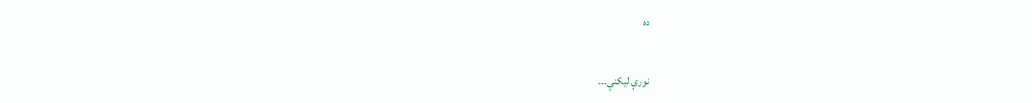ده

نورې ليکنې۔۔۔